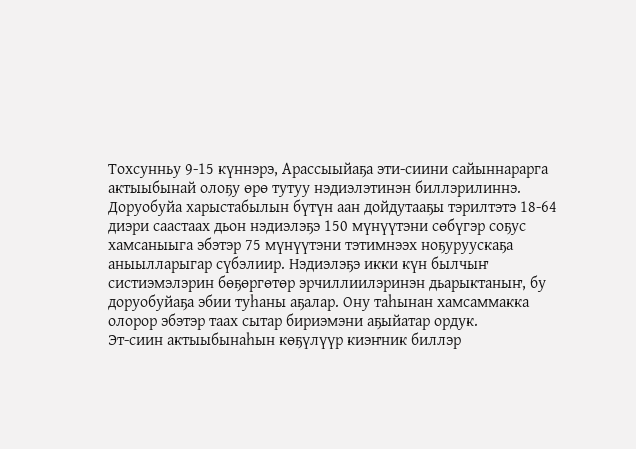Тохсунньу 9-15 күннэрэ, Арассыыйаҕа эти-сиини сайыннарарга актыыбынай олоҕу өрө тутуу нэдиэлэтинэн биллэрилиннэ.
Доруобуйа харыстабылын бүтүн аан дойдутааҕы тэрилтэтэ 18-64 диэри саастаах дьон нэдиэлэҕэ 150 мүнүүтэни сөбүгэр соҕус хамсаныыга эбэтэр 75 мүнүүтэни тэтимнээх ноҕуруускаҕа аныылларыгар сүбэлиир. Нэдиэлэҕэ икки күн былчыҥ систиэмэлэрин бөҕөргөтөр эрчиллиилэринэн дьарыктаныҥ, бу доруобуйаҕа эбии туһаны аҕалар. Ону таһынан хамсаммакка олорор эбэтэр таах сытар бириэмэни аҕыйатар ордук.
Эт-сиин актыыбынаһын көҕүлүүр киэҥник биллэр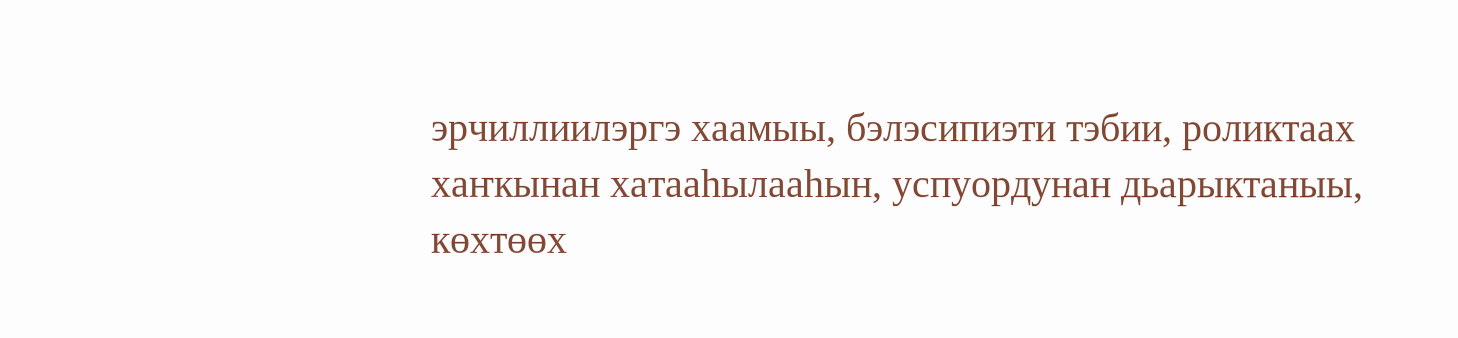эрчиллиилэргэ хаамыы, бэлэсипиэти тэбии, роликтаах хаҥкынан хатааһылааһын, успуордунан дьарыктаныы, көхтөөх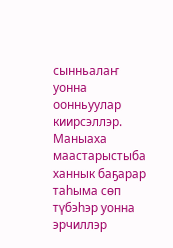сынньалаҥ уонна оонньуулар киирсэллэр. Маныаха маастарыстыба ханнык баҕарар таһыма сөп түбэһэр уонна эрчиллэр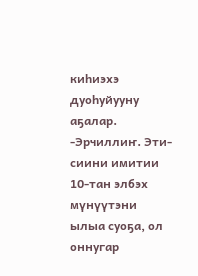киһиэхэ дуоһуйууну аҕалар.
-Эрчиллиҥ. Эти-сиини имитии 10-тан элбэх мүнүүтэни ылыа суоҕа, ол оннугар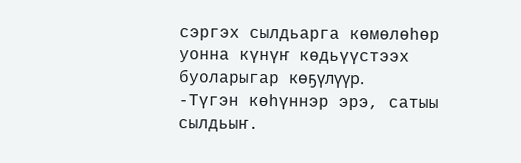сэргэх сылдьарга көмөлөһөр уонна күнүҥ көдьүүстээх буоларыгар көҕүлүүр.
-Түгэн көһүннэр эрэ, сатыы сылдьыҥ.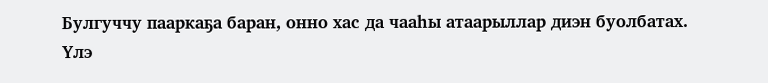Булгуччу пааркаҕа баран, онно хас да чааһы атаарыллар диэн буолбатах. Үлэ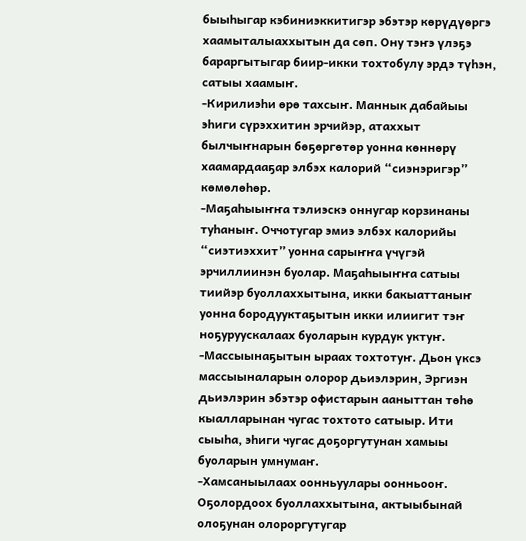быыһыгар кэбиниэккитигэр эбэтэр көрүдүөргэ хаамыталыаххытын да сөп. Ону тэҥэ үлэҕэ бараргытыгар биир-икки тохтобулу эрдэ түһэн, сатыы хаамыҥ.
-Кирилиэһи өрө тахсыҥ. Маннык дабайыы эһиги сүрэххитин эрчийэр, атаххыт былчыҥнарын бөҕөргөтөр уонна көннөрү хаамардааҕар элбэх калорий “сиэнэригэр” көмөлөһөр.
-Маҕаһыыҥҥа тэлиэскэ оннугар корзинаны туһаныҥ. Оччотугар эмиэ элбэх калорийы “сиэтиэххит” уонна сарыҥҥа үчүгэй эрчиллиинэн буолар. Маҕаһыыҥҥа сатыы тиийэр буоллаххытына, икки бакыаттаныҥ уонна бородууктаҕытын икки илиигит тэҥ ноҕуруускалаах буоларын курдук уктуҥ.
-Массыынаҕытын ыраах тохтотуҥ. Дьон үксэ массыыналарын олорор дьиэлэрин, Эргиэн дьиэлэрин эбэтэр офистарын ааныттан төһө кыалларынан чугас тохтото сатыыр. Ити сыыһа, эһиги чугас доҕоргутунан хамыы буоларын умнумаҥ.
-Хамсаныылаах оонньуулары оонньооҥ. Оҕолордоох буоллаххытына, актыыбынай олоҕунан олороргутугар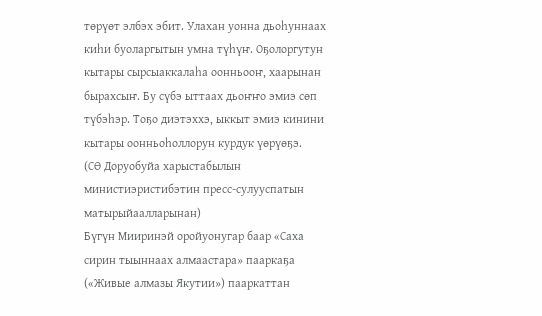төрүөт элбэх эбит. Улахан уонна дьоһуннаах киһи буоларгытын умна түһүҥ. Оҕолоргутун кытары сырсыаккалаһа оонньооҥ, хаарынан бырахсыҥ. Бу сүбэ ыттаах дьоҥҥо эмиэ сөп түбэһэр. Тоҕо диэтэххэ, ыккыт эмиэ кинини кытары оонньоһоллорун курдук үөрүөҕэ.
(СӨ Доруобуйа харыстабылын министиэристибэтин пресс-сулууспатын матырыйаалларынан)
Бүгүн Мииринэй оройуонугар баар «Саха сирин тыыннаах алмаастара» пааркаҕа («Живые алмазы Якутии») пааркаттан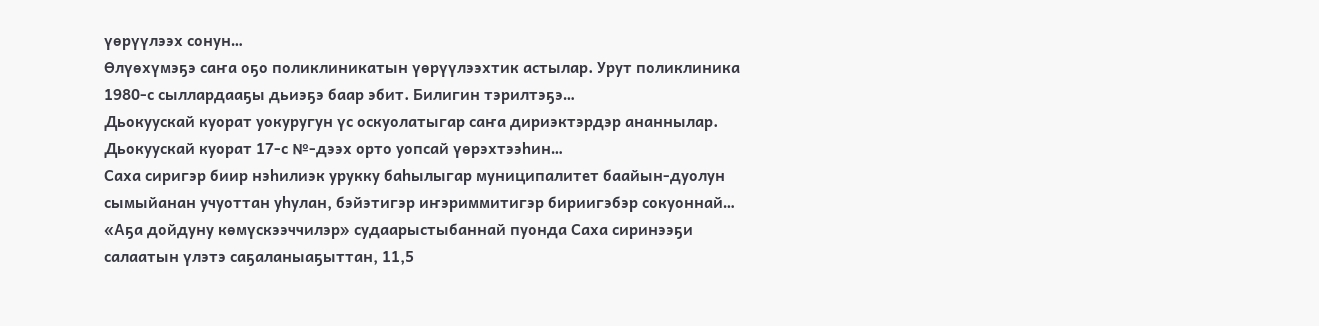үөрүүлээх сонун…
Өлүөхүмэҕэ саҥа оҕо поликлиникатын үөрүүлээхтик астылар. Урут поликлиника 1980-с сыллардааҕы дьиэҕэ баар эбит. Билигин тэрилтэҕэ…
Дьокуускай куорат уокуругун үс оскуолатыгар саҥа дириэктэрдэр ананнылар. Дьокуускай куорат 17-с №-дээх орто уопсай үөрэхтээһин…
Саха сиригэр биир нэһилиэк урукку баһылыгар муниципалитет баайын-дуолун сымыйанан учуоттан уһулан, бэйэтигэр иҥэриммитигэр бириигэбэр сокуоннай…
«Аҕа дойдуну көмүскээччилэр» судаарыстыбаннай пуонда Саха сиринээҕи салаатын үлэтэ саҕаланыаҕыттан, 11,5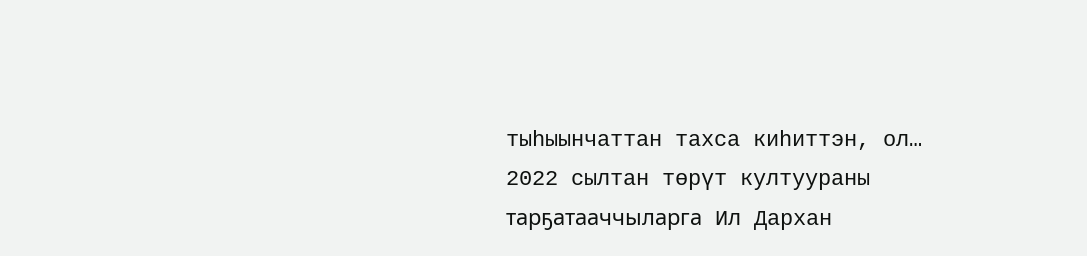тыһыынчаттан тахса киһиттэн, ол…
2022 сылтан төрүт култуураны тарҕатааччыларга Ил Дархан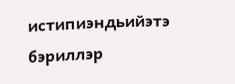истипиэндьийэтэ бэриллэр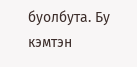буолбута. Бу кэмтэн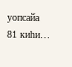уопсайа 81 киһи…